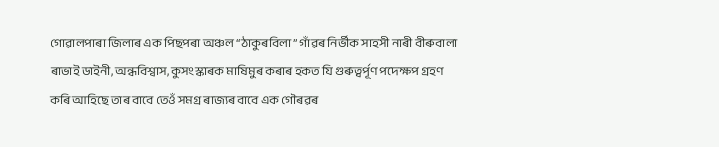গোৱালপাৰা জিলাৰ এক পিছপৰা অঞ্চল “ঠাকুৰবিলা” গাঁৱৰ নিৰ্ভীক সাহসী নাৰী বীৰুবালা ৰাভাই ডাইনী, অন্ধবিশ্বাস, কুসংস্কাৰক মাষিমুৰ কৰাৰ হকত যি গুৰুত্বৰ্পূণ পদেক্ষপ গ্ৰহণ কৰি আহিছে তাৰ বাবে তেওঁ সমগ্ৰ ৰাজ্যৰ বাবে এক গৌৰৱৰ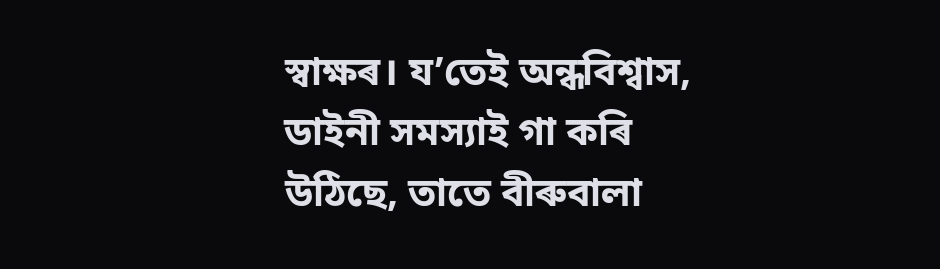স্বাক্ষৰ। য’তেই অন্ধবিশ্বাস, ডাইনী সমস্যাই গা কৰি উঠিছে, তাতে বীৰুবালা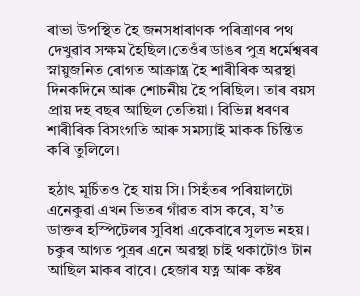ৰাভা উপস্থিত হৈ জনসধাৰাণক পৰিত্ৰাণৰ পথ দেখুৱাব সক্ষম হৈছিল।তেওঁৰ ডাঙৰ পুত্ৰ ধৰ্মেশ্বৰৰ স্নায়ুজনিত ৰোগত আক্ৰান্ত্ৰ হৈ শাৰীৰিক অৱস্থা দিনকদিনে আৰু শোচনীয় হৈ পৰিছিল। তাৰ বয়স প্ৰায় দহ বছৰ আছিল তেতিয়া। বিভিন্ন ধৰণৰ শাৰীৰিক বিসংগতি আৰু সমস্যাই মাকক চিন্তিত কৰি তুলিলে।

হঠাৎ মূৰ্চিতও হৈ যায় সি। সিহঁতৰ পৰিয়ালটো এনেকুৱা এখন ভিতৰ গাঁৱত বাস কৰে, য’ত ডাক্তৰ হস্পিটেলৰ সুবিধা একেবাৰে সুলভ নহয়। চকুৰ আগত পুত্ৰৰ এনে অৱস্থা চাই থকাটোও টান আছিল মাকৰ বাবে। হেজাৰ যত্ন আৰু কষ্টৰ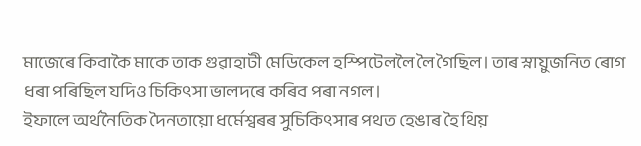মাজেৰে কিবাকৈ মাকে তাক গুৱাহাটী মেডিকেল হস্পিটেললৈ লৈ গৈছিল। তাৰ স্নায়ুজনিত ৰোগ ধৰা পৰিছিল যদিও চিকিৎসা ভালদৰে কৰিব পৰা নগল।
ইফালে অৰ্থনৈতিক দৈনতায়ো ধৰ্মেশ্বৰৰ সুচিকিৎসাৰ পথত হেঙাৰ হৈ থিয়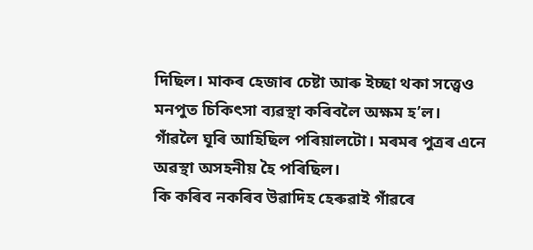দিছিল। মাকৰ হেজাৰ চেষ্টা আৰু ইচ্ছা থকা সত্ত্বেও মনপুত চিকিৎসা ব্যৱস্থা কৰিবলৈ অক্ষম হ’ল। গাঁৱলৈ ঘূৰি আহিছিল পৰিয়ালটো। মৰমৰ পুত্ৰৰ এনে অৱস্থা অসহনীয় হৈ পৰিছিল।
কি কৰিব নকৰিব উৱাদিহ হেৰুৱাই গাঁৱৰে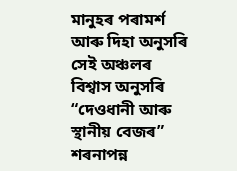মানুহৰ পৰামৰ্শ আৰু দিহা অনুসৰি সেই অঞ্চলৰ বিশ্বাস অনুসৰি “দেওধানী আৰু স্থানীয় বেজৰ” শৰনাপন্ন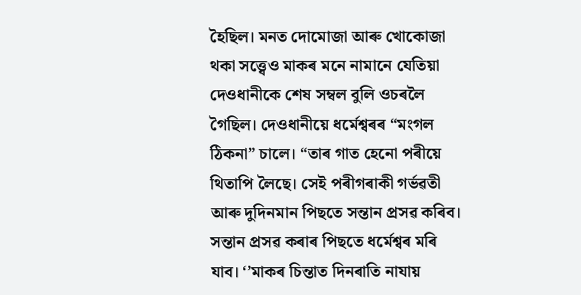হৈছিল। মনত দোমোজা আৰু খোকোজা থকা সত্ত্বেও মাকৰ মনে নামানে যেতিয়া দেওধানীকে শেষ সম্বল বুলি ওচৰলৈ গৈছিল। দেওধানীয়ে ধৰ্মেশ্বৰৰ “মংগল ঠিকনা” চালে। “তাৰ গাত হেনো পৰীয়ে থিতাপি লৈছে। সেই পৰীগৰাকী গৰ্ভৱতী আৰু দুদিনমান পিছতে সন্তান প্ৰসৱ কৰিব।
সন্তান প্ৰসৱ কৰাৰ পিছতে ধৰ্মেশ্বৰ মৰি যাব। ‘’মাকৰ চিন্তাত দিনৰাতি নাযায়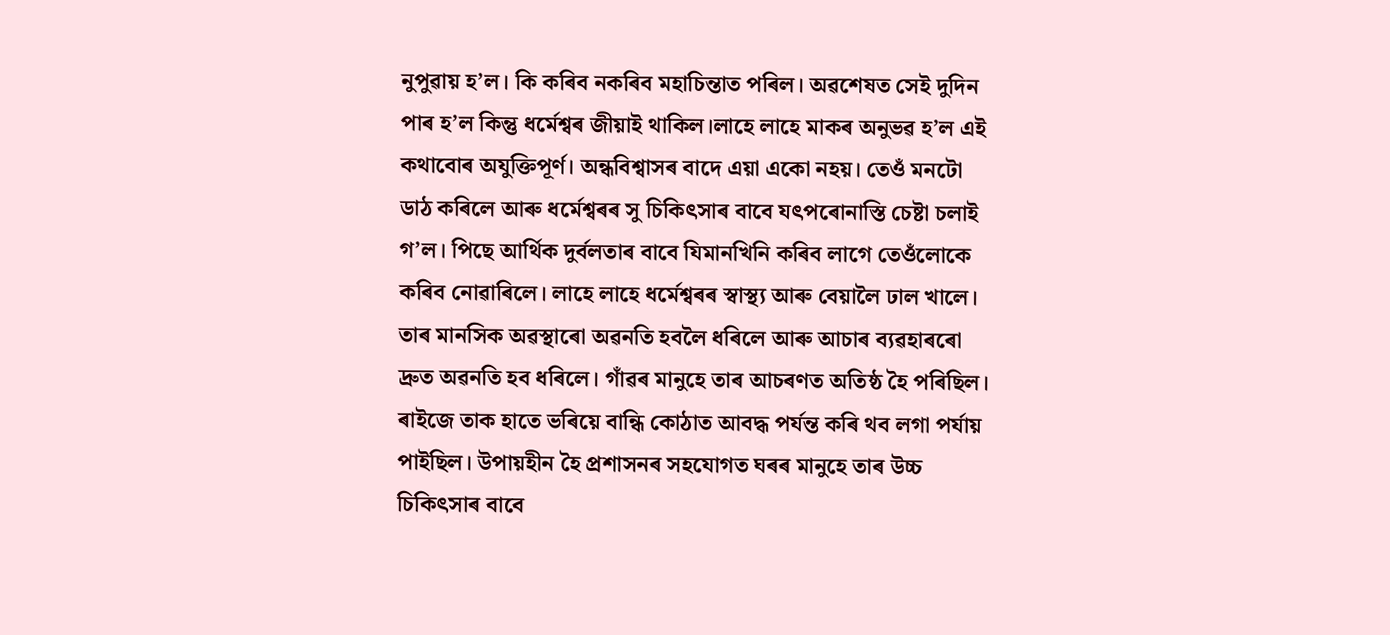নুপুৱায় হ’ল। কি কৰিব নকৰিব মহাচিন্তাত পৰিল। অৱশেষত সেই দুদিন পাৰ হ’ল কিন্তু ধৰ্মেশ্বৰ জীয়াই থাকিল।লাহে লাহে মাকৰ অনুভৱ হ’ল এই কথাবোৰ অযুক্তিপূৰ্ণ। অন্ধবিশ্বাসৰ বাদে এয়া একো নহয়। তেওঁ মনটো ডাঠ কৰিলে আৰু ধৰ্মেশ্বৰৰ সু চিকিৎসাৰ বাবে যৎপৰোনাস্তি চেষ্টা চলাই গ’ল। পিছে আৰ্থিক দুৰ্বলতাৰ বাবে যিমানখিনি কৰিব লাগে তেওঁলোকে কৰিব নোৱাৰিলে। লাহে লাহে ধৰ্মেশ্বৰৰ স্বাস্থ্য আৰু বেয়ালৈ ঢাল খালে। তাৰ মানসিক অৱস্থাৰো অৱনতি হবলৈ ধৰিলে আৰু আচাৰ ব্যৱহাৰৰো দ্ৰুত অৱনতি হব ধৰিলে। গাঁৱৰ মানুহে তাৰ আচৰণত অতিষ্ঠ হৈ পৰিছিল। ৰাইজে তাক হাতে ভৰিয়ে বান্ধি কোঠাত আবদ্ধ পৰ্যন্ত কৰি থব লগা পৰ্যায় পাইছিল। উপায়হীন হৈ প্ৰশাসনৰ সহযোগত ঘৰৰ মানুহে তাৰ উচ্চ চিকিৎসাৰ বাবে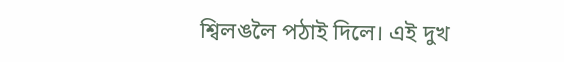শ্বিলঙলৈ পঠাই দিলে। এই দুখ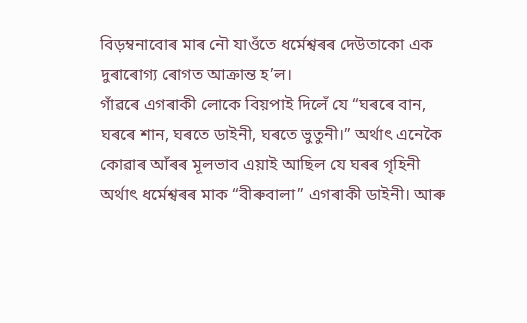বিড়ম্বনাবোৰ মাৰ নৌ যাওঁতে ধৰ্মেশ্বৰৰ দেউতাকো এক দুৰাৰোগ্য ৰোগত আক্ৰান্ত হ’ল।
গাঁৱৰে এগৰাকী লোকে বিয়পাই দিলেঁ যে “ঘৰৰে বান, ঘৰৰে শান, ঘৰতে ডাইনী, ঘৰতে ভুতুনী।” অৰ্থাৎ এনেকৈ কোৱাৰ আঁৰৰ মূলভাব এয়াই আছিল যে ঘৰৰ গৃহিনী অৰ্থাৎ ধৰ্মেশ্বৰৰ মাক “বীৰুবালা” এগৰাকী ডাইনী। আৰু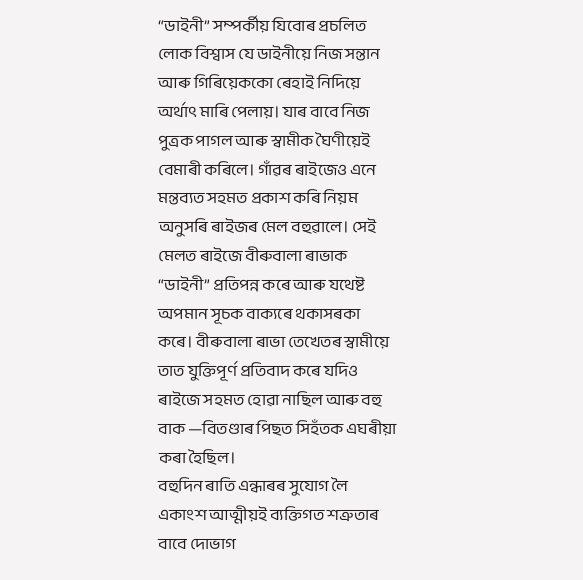“ডাইনী” সম্পৰ্কীয় যিবোৰ প্ৰচলিত লোক বিশ্বাস যে ডাইনীয়ে নিজ সন্তান আৰু গিৰিয়েককো ৰেহাই নিদিয়ে অৰ্থাৎ মাৰি পেলায়। যাৰ বাবে নিজ পুত্ৰক পাগল আৰু স্বামীক ঘৈণীয়েই বেমাৰী কৰিলে। গাঁৱৰ ৰাইজেও এনে মন্তব্যত সহমত প্ৰকাশ কৰি নিয়ম অনুসৰি ৰাইজৰ মেল বহুৱালে। সেই মেলত ৰাইজে বীৰুবালা ৰাভাক “ডাইনী” প্ৰতিপন্ন কৰে আৰু যথেষ্ট অপমান সূচক বাক্যৰে থকাসৰকা কৰে। বীৰুবালা ৰাভা তেখেতৰ স্বামীয়ে তাত যুক্তিপূৰ্ণ প্ৰতিবাদ কৰে যদিও ৰাইজে সহমত হোৱা নাছিল আৰু বহু বাক —বিতণ্ডাৰ পিছত সিহঁতক এঘৰীয়া কৰা হৈছিল।
বহুদিন ৰাতি এন্ধাৰৰ সুযোগ লৈ একাংশ আত্মীয়ই ব্যক্তিগত শত্ৰুতাৰ বাবে দোভাগ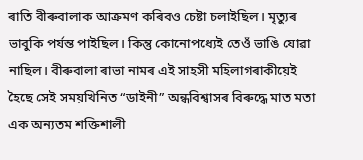ৰাতি বীৰুবালাক আক্ৰমণ কৰিবও চেষ্টা চলাইছিল। মৃত্যুৰ ভাবুকি পৰ্যন্ত পাইছিল। কিন্তু কোনোপধ্যেই তেওঁ ভাঙি যোৱা নাছিল। বীৰুবালা ৰাভা নামৰ এই সাহসী মহিলাগৰাকীয়েই হৈছে সেই সময়খিনিত “ডাইনী” অন্ধবিশ্বাসৰ বিৰুদ্ধে মাত মতা এক অন্যতম শক্তিশালী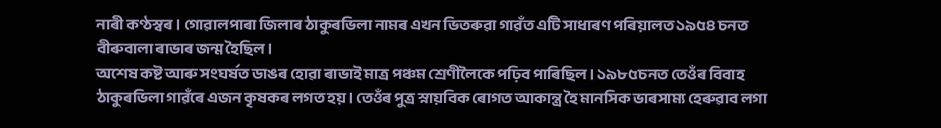নাৰী কণ্ঠস্বৰ। গোৱালপাৰা জিলাৰ ঠাকুৰভিলা নামৰ এখন ভিতৰুৱা গাৱঁত এটি সাধাৰণ পৰিয়ালত ১৯৫৪ চনত বীৰুবালা ৰাভাৰ জন্ম হৈছিল।
অশেষ কষ্ট আৰু সংঘৰ্ষত ডাঙৰ হোৱা ৰাভাই মাত্ৰ পঞ্চম শ্ৰেণীলৈকে পঢ়িব পাৰিছিল। ১৯৮৫চনত তেওঁৰ বিবাহ ঠাকুৰভিলা গাৱঁৰে এজন কৃষকৰ লগত হয়। তেওঁৰ পুত্ৰ স্নায়বিক ৰোগত আকান্ত্ৰ হৈ মানসিক ভাৰসাম্য হেৰুৱাব লগা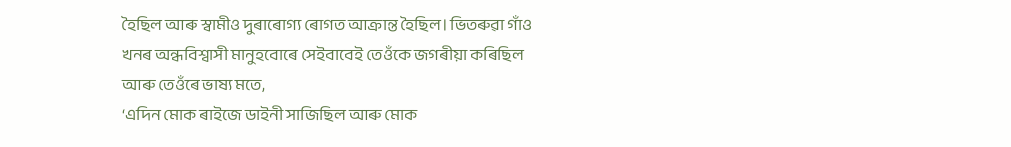হৈছিল আৰু স্বামীও দুৰাৰোগ্য ৰোগত আক্ৰান্ত হৈছিল। ভিতৰুৱা গাঁও খনৰ অন্ধবিশ্বাসী মানুহবোৰে সেইবাবেই তেওঁকে জগৰীয়া কৰিছিল আৰু তেওঁৰে ভাষ্য মতে,
‘এদিন মোক ৰাইজে ডাইনী সাজিছিল আৰু মোক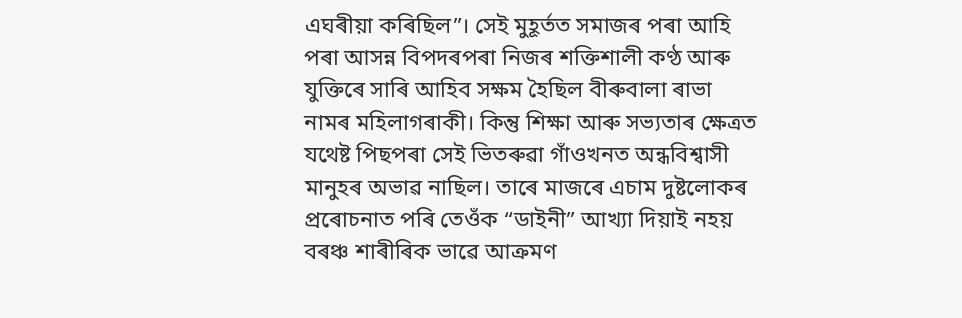এঘৰীয়া কৰিছিল”। সেই মুহূৰ্তত সমাজৰ পৰা আহি পৰা আসন্ন বিপদৰপৰা নিজৰ শক্তিশালী কণ্ঠ আৰু যুক্তিৰে সাৰি আহিব সক্ষম হৈছিল বীৰুবালা ৰাভা নামৰ মহিলাগৰাকী। কিন্তু শিক্ষা আৰু সভ্যতাৰ ক্ষেত্ৰত যথেষ্ট পিছপৰা সেই ভিতৰুৱা গাঁওখনত অন্ধবিশ্বাসী মানুহৰ অভাৱ নাছিল। তাৰে মাজৰে এচাম দুষ্টলোকৰ প্ৰৰোচনাত পৰি তেওঁক “ডাইনী” আখ্যা দিয়াই নহয় বৰঞ্চ শাৰীৰিক ভাৱে আক্ৰমণ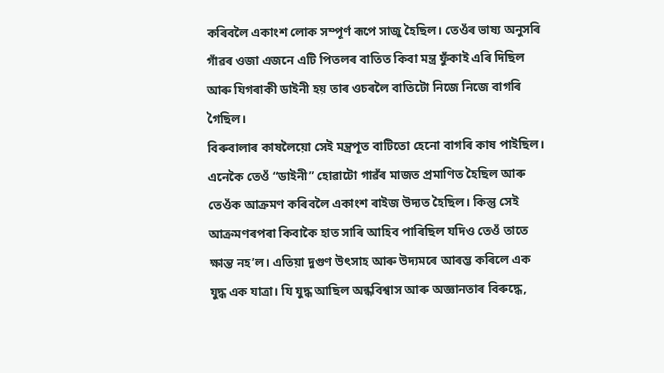কৰিবলৈ একাংশ লোক সম্পূৰ্ণ ৰূপে সাজু হৈছিল। তেওঁৰ ভাষ্য অনুসৰি গাঁৱৰ ওজা এজনে এটি পিতলৰ বাতিত কিবা মন্ত্ৰ ফুঁকাই এৰি দিছিল আৰু যিগৰাকী ডাইনী হয় তাৰ ওচৰলৈ বাতিটো নিজে নিজে বাগৰি গৈছিল।
বিৰুবালাৰ কাষলৈয়ো সেই মন্ত্ৰপূত বাটিতো হেনো বাগৰি কাষ পাইছিল। এনেকৈ তেওঁ “ডাইনী” হোৱাটো গাৱঁৰ মাজত প্ৰমাণিত হৈছিল আৰু তেওঁক আক্ৰমণ কৰিবলৈ একাংশ ৰাইজ উদ্যত হৈছিল। কিন্তু সেই আক্ৰমণৰপৰা কিবাকৈ হাত সাৰি আহিব পাৰিছিল যদিও তেওঁ তাতে ক্ষান্ত নহ’ল। এতিয়া দুগুণ উৎসাহ আৰু উদ্যমৰে আৰম্ভ কৰিলে এক যুদ্ধ এক যাত্ৰা। যি যুদ্ধ আছিল অন্ধবিশ্বাস আৰু অজ্ঞানতাৰ বিৰুদ্ধে,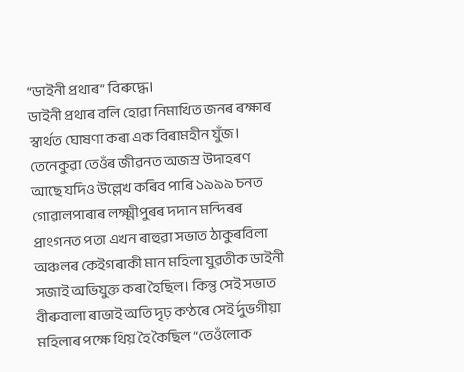“ডাইনী প্ৰথাৰ” বিৰুদ্ধে।
ডাইনী প্ৰথাৰ বলি হোৱা নিমাখিত জনৰ ৰক্ষাৰ স্বাৰ্থত ঘোষণা কৰা এক বিৰামহীন যুঁজ। তেনেকুৱা তেওঁৰ জীৱনত অজস্ৰ উদাহৰণ আছে যদিও উল্লেখ কৰিব পাৰি ১৯৯৯ চনত গোৱালপাৰাৰ লক্ষ্মীপুৰৰ দদান মন্দিৰৰ প্ৰাংগনত পতা এখন ৰাহুৱা সভাত ঠাকুৰবিলা অঞ্চলৰ কেইগৰাকী মান মহিলা যুৱতীক ডাইনী সজাই অভিযুক্ত কৰা হৈছিল। কিন্তু সেই সভাত বীৰুবালা ৰাভাই অতি দৃঢ় কণ্ঠৰে সেই ৰ্দুভগীয়া মহিলাৰ পক্ষে থিয় হৈ কৈছিল “তেওঁলোক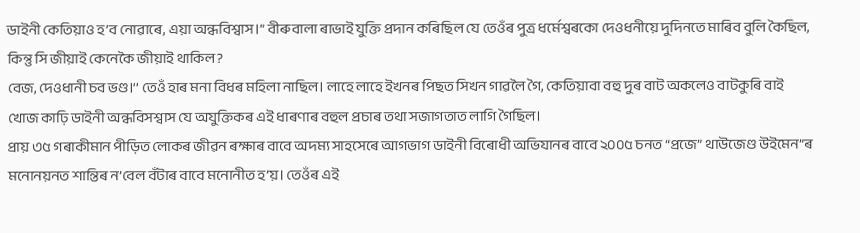ডাইনী কেতিয়াও হ’ব নোৱাৰে, এয়া অন্ধবিশ্বাস।” বীৰুবালা ৰাভাই যুক্তি প্ৰদান কৰিছিল যে তেওঁৰ পুত্ৰ ধৰ্মেশ্বৰকো দেওধনীয়ে দুদিনতে মাৰিব বুলি কৈছিল, কিন্তু সি জীয়াই কেনেকৈ জীয়াই থাকিল?
বেজ, দেওধানী চব ভণ্ড।‘’ তেওঁ হাৰ মনা বিধৰ মহিলা নাছিল। লাহে লাহে ইখনৰ পিছত সিখন গাৱলৈ গৈ, কেতিয়াবা বহু দুৰ বাট অকলেও বাটকুৰি বাই খোজ কাঢ়ি ডাইনী অন্ধবিসশ্বাস যে অযুক্তিকৰ এই ধাৰণাৰ বহুল প্ৰচাৰ তথা সজাগতাত লাগি গৈছিল।
প্ৰায় ৩৫ গৰাকীমান পীড়িত লোকৰ জীৱন ৰক্ষাৰ বাবে অদম্য সাহসেৰে আগভাগ ডাইনী বিৰোধী অভিযানৰ বাবে ২০০৫ চনত “প্ৰজে” থাউজেণ্ড উইমেন”ৰ মনোনয়নত শান্তিৰ ন’বেল বঁটাৰ বাবে মনোনীত হ’য়। তেওঁৰ এই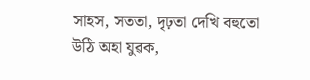সাহস, সততা, দৃঢ়তা দেখি বহুতো উঠি অহা যুৱক,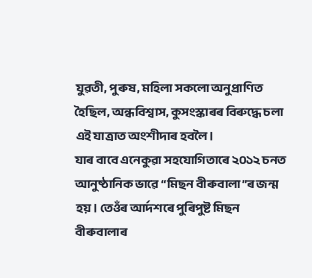যুৱতী, পুৰুষ, মহিলা সকলো অনুপ্ৰাণিত হৈছিল, অন্ধবিশ্বাস, কুসংস্কাৰৰ বিৰুদ্ধে চলা এই যাত্ৰাত অংশীদাৰ হবলৈ।
যাৰ বাবে এনেকুৱা সহযোগিতাৰে ২০১২ চনত আনুষ্ঠানিক ভাৱে “মিছন বীৰুবালা”ৰ জন্ম হয়। তেওঁৰ আৰ্দশৰে পুৰিপুষ্ট মিছন বীৰুবালাৰ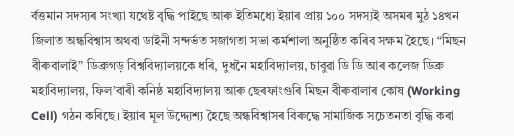ৰ্বত্তমান সদস্যৰ সংখ্যা যথেষ্ট বৃদ্ধি পাইছে আৰু ইতিমধ্যে ইয়াৰ প্ৰায় ১০০ সদস্যই অসমৰ মুঠ ১৪খন জিলাত অন্ধবিশ্বাস অথবা ডাইনী সন্দৰ্ভত সজাগতা সভা কৰ্মশালা অনুষ্ঠিত কৰিব সক্ষম হৈছে। “মিছন বীৰুবালাই” ডিব্ৰুগড় বিশ্ববিদ্যালয়কে ধৰি, দুধনৈ মহাবিদ্যালয়, চাবুৱা ডি ডি আৰ কলেজ ডিব্ৰু মহাবিদ্যালয়, ফিল’বাৰী কনিষ্ঠ মহাবিদ্যালয় আৰু ছেৰফাংগুৰি মিছন বীৰুবালাৰ কোষ (Working Cell) গঠন কৰিছে। ইয়াৰ মূল উদ্দ্যেশ্য হৈছে অন্ধবিশ্বাসৰ বিৰুদ্ধে সামাজিক সচেতনতা বৃদ্ধি কৰা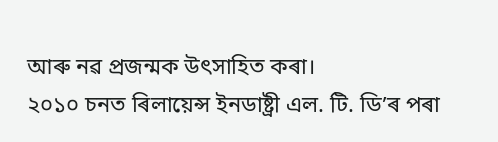আৰু নৱ প্ৰজন্মক উৎসাহিত কৰা।
২০১০ চনত ৰিলায়েন্স ইনডাষ্ট্ৰী এল. টি. ডি’ৰ পৰা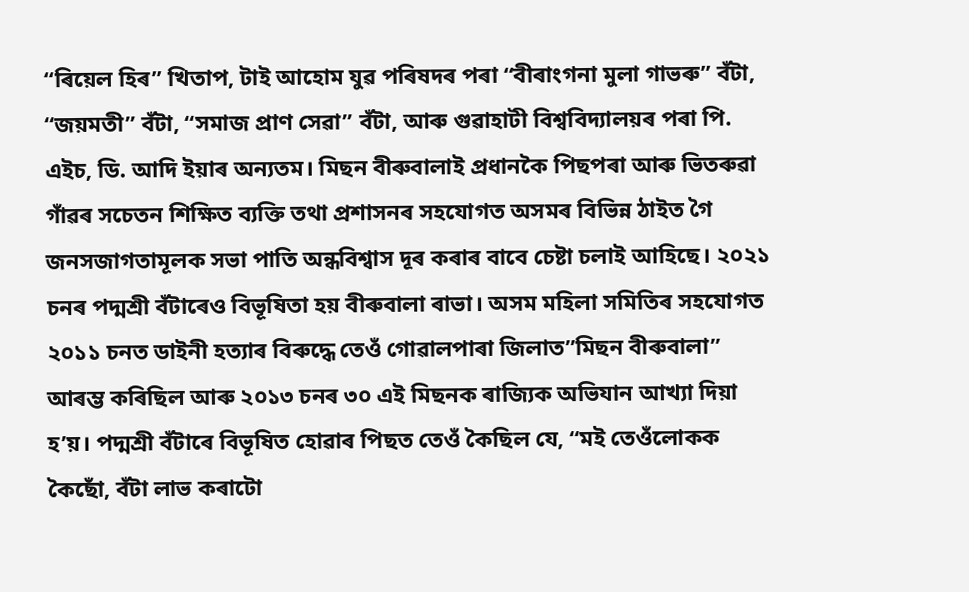“ৰিয়েল হিৰ” খিতাপ, টাই আহোম যুৱ পৰিষদৰ পৰা “বীৰাংগনা মুলা গাভৰু” বঁটা, “জয়মতী” বঁটা, “সমাজ প্ৰাণ সেৱা” বঁটা, আৰু গুৱাহাটী বিশ্ববিদ্যালয়ৰ পৰা পি. এইচ, ডি. আদি ইয়াৰ অন্যতম। মিছন বীৰুবালাই প্ৰধানকৈ পিছপৰা আৰু ভিতৰুৱা গাঁৱৰ সচেতন শিক্ষিত ব্যক্তি তথা প্ৰশাসনৰ সহযোগত অসমৰ বিভিন্ন ঠাইত গৈ জনসজাগতামূলক সভা পাতি অন্ধবিশ্বাস দূৰ কৰাৰ বাবে চেষ্টা চলাই আহিছে। ২০২১ চনৰ পদ্মশ্ৰী বঁটাৰেও বিভূষিতা হয় বীৰুবালা ৰাভা। অসম মহিলা সমিতিৰ সহযোগত ২০১১ চনত ডাইনী হত্যাৰ বিৰুদ্ধে তেওঁ গোৱালপাৰা জিলাত”মিছন বীৰুবালা” আৰম্ভ কৰিছিল আৰু ২০১৩ চনৰ ৩০ এই মিছনক ৰাজ্যিক অভিযান আখ্যা দিয়া হ’য়। পদ্মশ্ৰী বঁটাৰে বিভূষিত হোৱাৰ পিছত তেওঁ কৈছিল যে, “মই তেওঁলোকক কৈছোঁ, বঁটা লাভ কৰাটো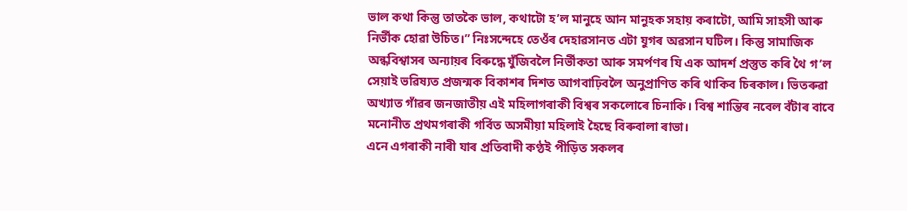ভাল কথা কিন্তু তাতকৈ ভাল, কথাটো হ’ল মানুহে আন মানুহক সহায় কৰাটো, আমি সাহসী আৰু নিৰ্ভীক হোৱা উচিত।” নিঃসন্দেহে তেওঁৰ দেহাৱসানত এটা যুগৰ অৱসান ঘটিল। কিন্তু সামাজিক অন্ধবিশ্বাসৰ অন্যায়ৰ বিৰুদ্ধে যুঁজিবলৈ নিৰ্ভীকতা আৰু সমৰ্পণৰ যি এক আদৰ্শ প্ৰস্তুত কৰি থৈ গ’ল সেয়াই ভৱিষ্যত প্ৰজন্মক বিকাশৰ দিশত আগবাঢ়িবলৈ অনুপ্ৰাণিত কৰি থাকিব চিৰকাল। ভিতৰুৱা অখ্যাত গাঁৱৰ জনজাতীয় এই মহিলাগৰাকী বিশ্বৰ সকলোৰে চিনাকি। বিশ্ব শান্তিৰ নবেল বঁটাৰ বাবে মনোনীত প্ৰথমগৰাকী গৰ্বিত অসমীয়া মহিলাই হৈছে বিৰুবালা ৰাভা।
এনে এগৰাকী নাৰী যাৰ প্ৰতিবাদী কণ্ঠই পীড়িত সকলৰ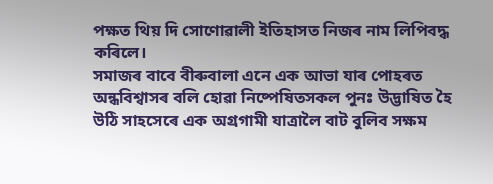পক্ষত থিয় দি সোণোৱালী ইতিহাসত নিজৰ নাম লিপিবদ্ধ কৰিলে।
সমাজৰ বাবে বীৰুবালা এনে এক আভা যাৰ পোহৰত অন্ধবিশ্বাসৰ বলি হোৱা নিষ্পেষিতসকল পুনঃ উদ্ভাষিত হৈ উঠি সাহসেৰে এক অগ্ৰগামী যাত্ৰালৈ বাট বুলিব সক্ষম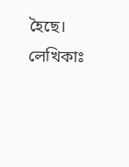হৈছে।
লেখিকাঃ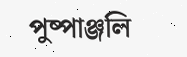পুষ্পাঞ্জলি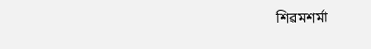শিৱমশৰ্মা